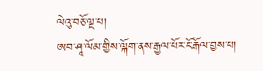ལེའུ་བཅོ་ལྔ་པ།
ཨབ་ཤཱ་ལོམ་གྱིས་ལྐོག་ནས་རྒྱལ་པོར་ངོ་རྒོལ་བྱས་པ།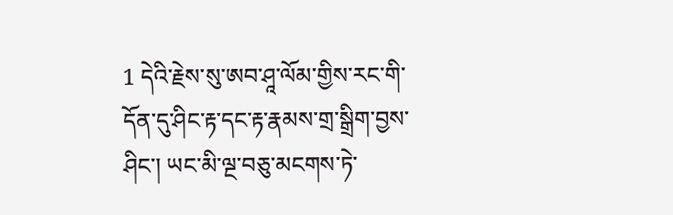1 དེའི་རྗེས་སུ་ཨབ་ཤཱ་ལོམ་གྱིས་རང་གི་དོན་དུ་ཤིང་རྟ་དང་རྟ་རྣམས་གྲ་སྒྲིག་བྱས་ཤིང་། ཡང་མི་ལྔ་བཅུ་མངགས་ཏེ་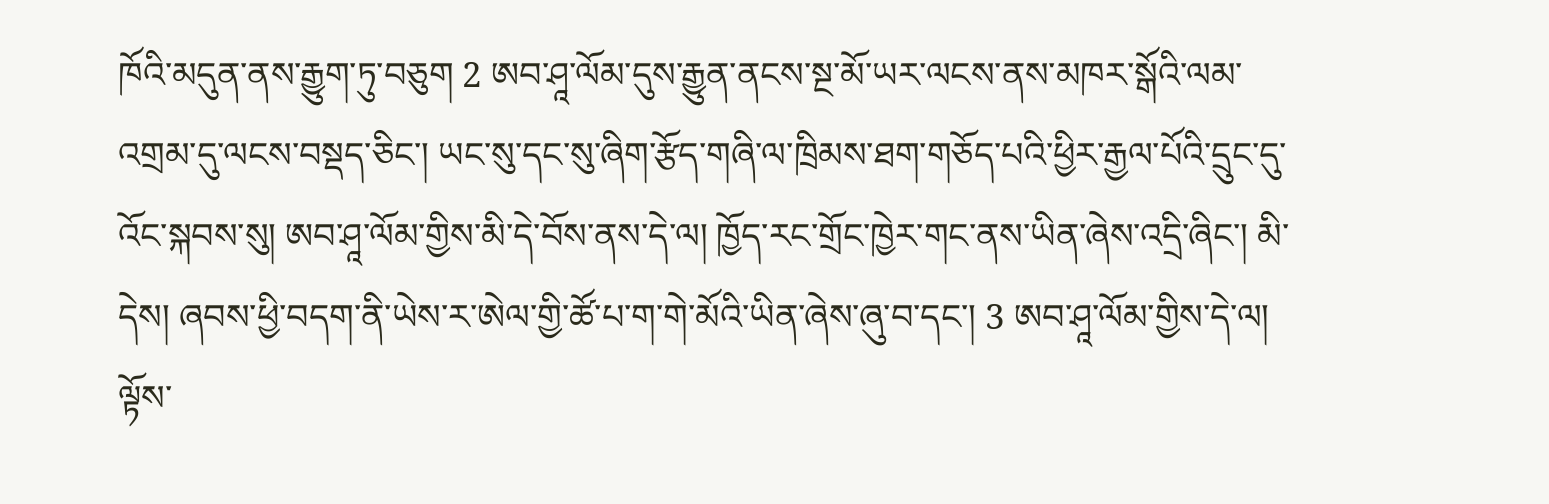ཁོའི་མདུན་ནས་རྒྱུག་ཏུ་བཅུག 2 ཨབ་ཤཱ་ལོམ་དུས་རྒྱུན་ནངས་སྔ་མོ་ཡར་ལངས་ནས་མཁར་སྒོའི་ལམ་འགྲམ་དུ་ལངས་བསྡད་ཅིང་། ཡང་སུ་དང་སུ་ཞིག་རྩོད་གཞི་ལ་ཁྲིམས་ཐག་གཅོད་པའི་ཕྱིར་རྒྱལ་པོའི་དྲུང་དུ་འོང་སྐབས་སུ། ཨབ་ཤཱ་ལོམ་གྱིས་མི་དེ་བོས་ནས་དེ་ལ། ཁྱོད་རང་གྲོང་ཁྱེར་གང་ནས་ཡིན་ཞེས་འདྲི་ཞིང་། མི་དེས། ཞབས་ཕྱི་བདག་ནི་ཡེས་ར་ཨེལ་གྱི་ཚོ་པ་ག་གེ་མོའི་ཡིན་ཞེས་ཞུ་བ་དང་། 3 ཨབ་ཤཱ་ལོམ་གྱིས་དེ་ལ། ལྟོས་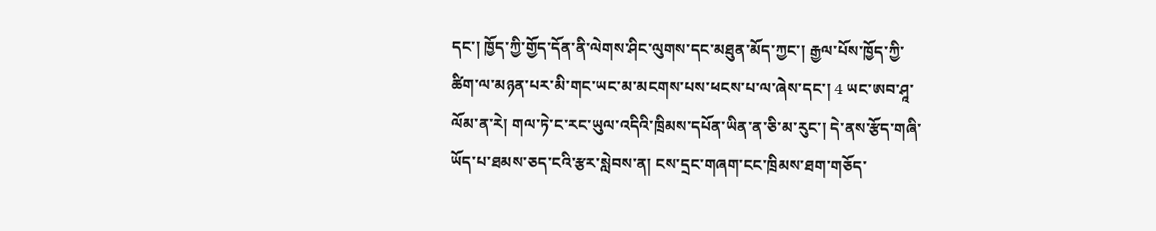དང་། ཁྱོད་ཀྱི་གྱོད་དོན་ནི་ལེགས་ཤིང་ལུགས་དང་མཐུན་མོད་ཀྱང་། རྒྱལ་པོས་ཁྱོད་ཀྱི་ཚིག་ལ་མཉན་པར་མི་གང་ཡང་མ་མངགས་པས་ཕངས་པ་ལ་ཞེས་དང་། 4 ཡང་ཨབ་ཤཱ་ལོམ་ན་རེ། གལ་ཏེ་ང་རང་ཡུལ་འདིའི་ཁྲིམས་དཔོན་ཡིན་ན་ཅི་མ་རུང་། དེ་ནས་རྩོད་གཞི་ཡོད་པ་ཐམས་ཅད་ངའི་རྩར་སླེབས་ན། ངས་དྲང་གཞག་ངང་ཁྲིམས་ཐག་གཅོད་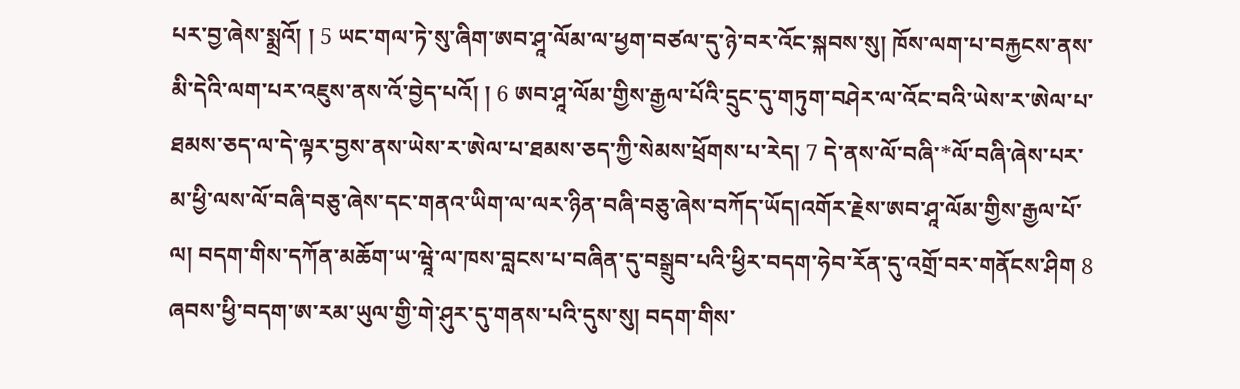པར་བྱ་ཞེས་སྨྲའོ། ། 5 ཡང་གལ་ཏེ་སུ་ཞིག་ཨབ་ཤཱ་ལོམ་ལ་ཕྱག་བཙལ་དུ་ཉེ་བར་འོང་སྐབས་སུ། ཁོས་ལག་པ་བརྐྱངས་ནས་མི་དེའི་ལག་པར་འཇུས་ནས་འོ་བྱེད་པའོ། ། 6 ཨབ་ཤཱ་ལོམ་གྱིས་རྒྱལ་པོའི་དྲུང་དུ་གཏུག་བཤེར་ལ་འོང་བའི་ཡེས་ར་ཨེལ་པ་ཐམས་ཅད་ལ་དེ་ལྟར་བྱས་ནས་ཡེས་ར་ཨེལ་པ་ཐམས་ཅད་ཀྱི་སེམས་ཕྲོགས་པ་རེད། 7 དེ་ནས་ལོ་བཞི་*ལོ་བཞི་ཞེས་པར་མ་ཕྱི་ལས་ལོ་བཞི་བཅུ་ཞེས་དང་གནའ་ཡིག་ལ་ལར་ཉིན་བཞི་བཅུ་ཞེས་བཀོད་ཡོད།འགོར་རྗེས་ཨབ་ཤཱ་ལོམ་གྱིས་རྒྱལ་པོ་ལ། བདག་གིས་དཀོན་མཆོག་ཡ་ཝཱེ་ལ་ཁས་བླངས་པ་བཞིན་དུ་བསྒྲུབ་པའི་ཕྱིར་བདག་ཧེབ་རོན་དུ་འགྲོ་བར་གནོངས་ཤིག 8 ཞབས་ཕྱི་བདག་ཨ་རམ་ཡུལ་གྱི་གེ་ཤུར་དུ་གནས་པའི་དུས་སུ། བདག་གིས་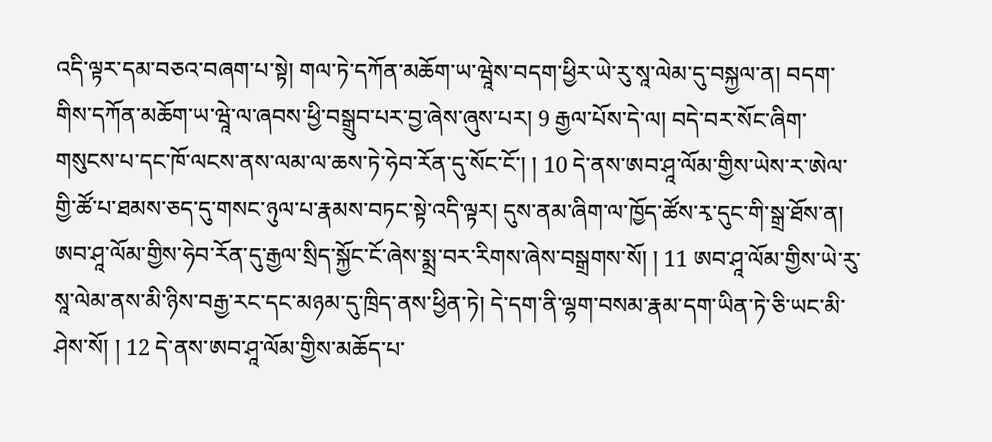འདི་ལྟར་དམ་བཅའ་བཞག་པ་སྟེ། གལ་ཏེ་དཀོན་མཆོག་ཡ་ཝཱེས་བདག་ཕྱིར་ཡེ་རུ་སཱ་ལེམ་དུ་བསྐྱལ་ན། བདག་གིས་དཀོན་མཆོག་ཡ་ཝཱེ་ལ་ཞབས་ཕྱི་བསྒྲུབ་པར་བྱ་ཞེས་ཞུས་པར། 9 རྒྱལ་པོས་དེ་ལ། བདེ་བར་སོང་ཞིག་གསུངས་པ་དང་ཁོ་ལངས་ནས་ལམ་ལ་ཆས་ཏེ་ཧེབ་རོན་དུ་སོང་ངོ་། ། 10 དེ་ནས་ཨབ་ཤཱ་ལོམ་གྱིས་ཡེས་ར་ཨེལ་གྱི་ཚོ་པ་ཐམས་ཅད་དུ་གསང་ཉུལ་པ་རྣམས་བཏང་སྟེ་འདི་ལྟར། དུས་ནམ་ཞིག་ལ་ཁྱོད་ཚོས་རྭ་དུང་གི་སྒྲ་ཐོས་ན། ཨབ་ཤཱ་ལོམ་གྱིས་ཧེབ་རོན་དུ་རྒྱལ་སྲིད་སྐྱོང་ངོ་ཞེས་སྨྲ་བར་རིགས་ཞེས་བསྒྲགས་སོ། ། 11 ཨབ་ཤཱ་ལོམ་གྱིས་ཡེ་རུ་སཱ་ལེམ་ནས་མི་ཉིས་བརྒྱ་རང་དང་མཉམ་དུ་ཁྲིད་ནས་ཕྱིན་ཏེ། དེ་དག་ནི་ལྷག་བསམ་རྣམ་དག་ཡིན་ཏེ་ཅི་ཡང་མི་ཤེས་སོ། ། 12 དེ་ནས་ཨབ་ཤཱ་ལོམ་གྱིས་མཆོད་པ་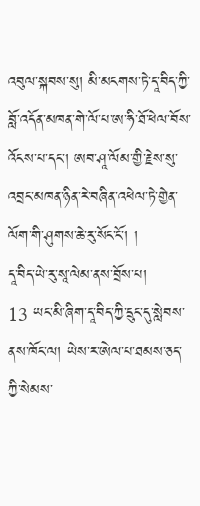འབུལ་སྐབས་སུ། མི་མངགས་ཏེ་དཱ་བིད་ཀྱི་བློ་འདོན་མཁན་གེ་ལོ་པ་ཨ་ཧི་ཐོ་ཕེལ་བོས་འོངས་པ་དང་། ཨབ་ཤཱ་ལོམ་གྱི་རྗེས་སུ་འབྲང་མཁན་ཉིན་རེ་བཞིན་འཕེལ་ཏེ་གྱེན་ལོག་གི་ཤུགས་ཆེ་རུ་སོང་ངོ་། །
དཱ་བིད་ཡེ་རུ་སཱ་ལེམ་ནས་བྲོས་པ།
13 ཡང་མི་ཞིག་དཱ་བིད་ཀྱི་དྲུང་དུ་སླེབས་ནས་ཁོང་ལ། ཡེས་ར་ཨེལ་པ་ཐམས་ཅད་ཀྱི་སེམས་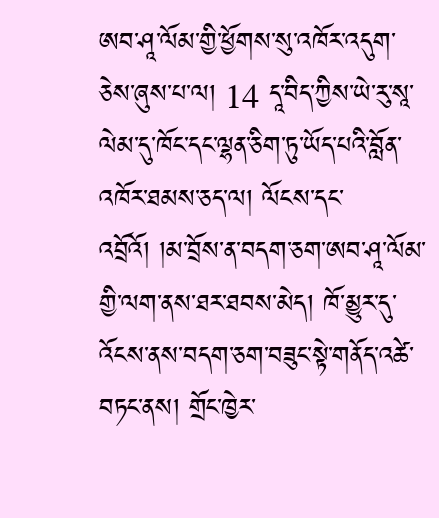ཨབ་ཤཱ་ལོམ་གྱི་ཕྱོགས་སུ་འཁོར་འདུག་ཅེས་ཞུས་པ་ལ། 14 དཱ་བིད་ཀྱིས་ཡེ་རུ་སཱ་ལེམ་དུ་ཁོང་དང་ལྷན་ཅིག་ཏུ་ཡོད་པའི་བློན་འཁོར་ཐམས་ཅད་ལ། ལོངས་དང་འབྲོའོ། །མ་བྲོས་ན་བདག་ཅག་ཨབ་ཤཱ་ལོམ་གྱི་ལག་ནས་ཐར་ཐབས་མེད། ཁོ་མྱུར་དུ་འོངས་ནས་བདག་ཅག་བཟུང་སྟེ་གནོད་འཚེ་བཏང་ནས། གྲོང་ཁྱེར་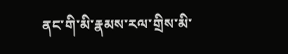ནང་གི་མི་རྣམས་རལ་གྲིས་མི་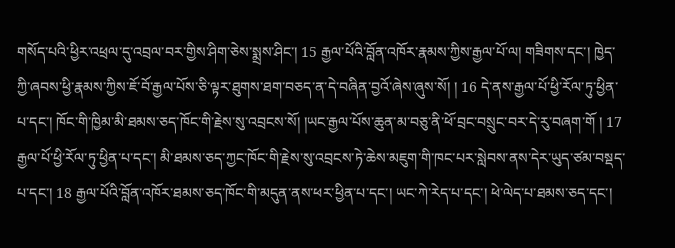གསོད་པའི་ཕྱིར་འཕྲལ་དུ་འབྲལ་བར་གྱིས་ཤིག་ཅེས་སྨྲས་ཤིང་། 15 རྒྱལ་པོའི་བློན་འཁོར་རྣམས་ཀྱིས་རྒྱལ་པོ་ལ། གཟིགས་དང་། ཁྱེད་ཀྱི་ཞབས་ཕྱི་རྣམས་ཀྱིས་ཇོ་བོ་རྒྱལ་པོས་ཅི་ལྟར་ཐུགས་ཐག་བཅད་ན་དེ་བཞིན་བྱའོ་ཞེས་ཞུས་སོ། ། 16 དེ་ནས་རྒྱལ་པོ་ཕྱི་རོལ་ཏུ་ཕྱིན་པ་དང་། ཁོང་གི་ཁྱིམ་མི་ཐམས་ཅད་ཁོང་གི་རྗེས་སུ་འབྲངས་སོ། །ཡང་རྒྱལ་པོས་ཆུན་མ་བཅུ་ནི་ཕོ་བྲང་བསྲུང་བར་དེ་རུ་བཞག་གོ ། 17 རྒྱལ་པོ་ཕྱི་རོལ་ཏུ་ཕྱིན་པ་དང་། མི་ཐམས་ཅད་ཀྱང་ཁོང་གི་རྗེས་སུ་འབྲངས་ཏེ་ཆེས་མཇུག་གི་ཁང་པར་སླེབས་ནས་དེར་ཡུད་ཙམ་བསྡད་པ་དང་། 18 རྒྱལ་པོའི་བློན་འཁོར་ཐམས་ཅད་ཁོང་གི་མདུན་ནས་ཕར་ཕྱིན་པ་དང་། ཡང་ཀེ་རེད་པ་དང་། ཕེ་ལེད་པ་ཐམས་ཅད་དང་།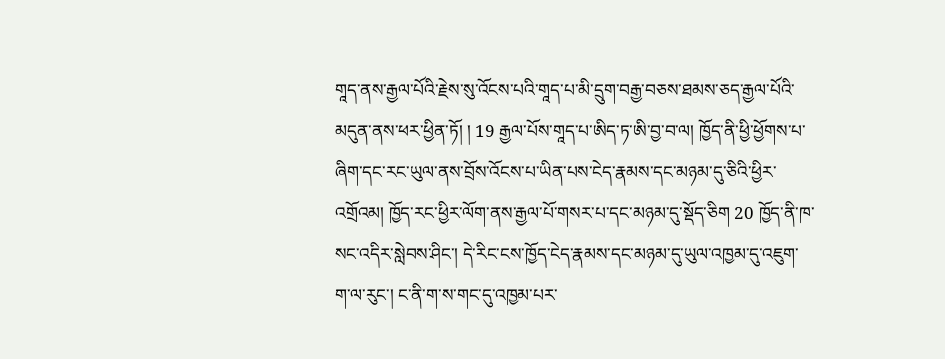གཱད་ནས་རྒྱལ་པོའི་རྗེས་སུ་འོངས་པའི་གཱད་པ་མི་དྲུག་བརྒྱ་བཅས་ཐམས་ཅད་རྒྱལ་པོའི་མདུན་ནས་ཕར་ཕྱིན་ཏོ། ། 19 རྒྱལ་པོས་གཱད་པ་ཨིད་ཏ་ཨི་བྱ་བ་ལ། ཁྱོད་ནི་ཕྱི་ཕྱོགས་པ་ཞིག་དང་རང་ཡུལ་ནས་བྲོས་འོངས་པ་ཡིན་པས་ངེད་རྣམས་དང་མཉམ་དུ་ཅིའི་ཕྱིར་འགྲོའམ། ཁྱོད་རང་ཕྱིར་ལོག་ནས་རྒྱལ་པོ་གསར་པ་དང་མཉམ་དུ་སྡོད་ཅིག 20 ཁྱོད་ནི་ཁ་སང་འདིར་སླེབས་ཤིང་། དེ་རིང་ངས་ཁྱོད་ངེད་རྣམས་དང་མཉམ་དུ་ཡུལ་འཁྱམ་དུ་འཇུག་ག་ལ་རུང་། ང་ནི་ག་ས་གང་དུ་འཁྱམ་པར་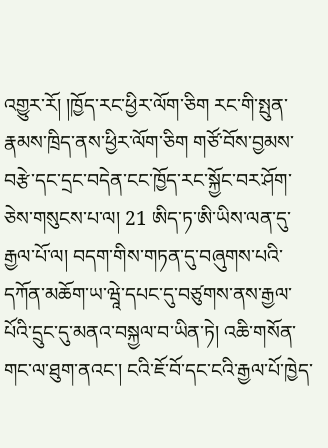འགྱུར་རོ། །ཁྱོད་རང་ཕྱིར་ལོག་ཅིག རང་གི་སྤུན་རྣམས་ཁྲིད་ནས་ཕྱིར་ལོག་ཅིག གཙོ་བོས་བྱམས་བརྩེ་དང་དྲང་བདེན་ངང་ཁྱོད་རང་སྐྱོང་བར་ཤོག་ཅེས་གསུངས་པ་ལ། 21 ཨིད་ཏ་ཨི་ཡིས་ལན་དུ་རྒྱལ་པོ་ལ། བདག་གིས་གཏན་དུ་བཞུགས་པའི་དཀོན་མཆོག་ཡ་ཝཱེ་དཔང་དུ་བཙུགས་ནས་རྒྱལ་པོའི་དྲུང་དུ་མནའ་བསྐྱལ་བ་ཡིན་ཏེ། འཆི་གསོན་གང་ལ་ཐུག་ནའང་། ངའི་ཇོ་བོ་དང་ངའི་རྒྱལ་པོ་ཁྱེད་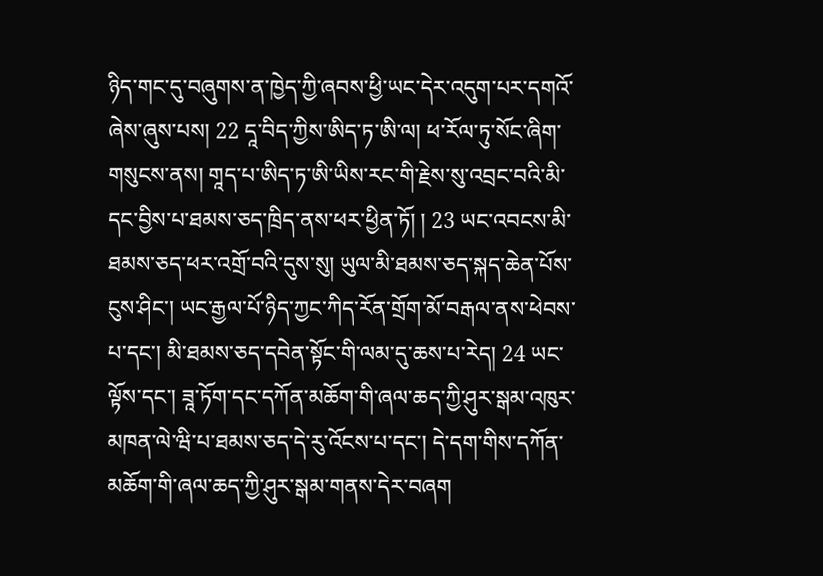ཉིད་གང་དུ་བཞུགས་ན་ཁྱེད་ཀྱི་ཞབས་ཕྱི་ཡང་དེར་འདུག་པར་དགའོ་ཞེས་ཞུས་པས། 22 དཱ་བིད་ཀྱིས་ཨིད་ཏ་ཨི་ལ། ཕ་རོལ་ཏུ་སོང་ཞིག་གསུངས་ནས། གཱད་པ་ཨིད་ཏ་ཨི་ཡིས་རང་གི་རྗེས་སུ་འབྲང་བའི་མི་དང་བྱིས་པ་ཐམས་ཅད་ཁྲིད་ནས་ཕར་ཕྱིན་ཏོ། ། 23 ཡང་འབངས་མི་ཐམས་ཅད་ཕར་འགྲོ་བའི་དུས་སུ། ཡུལ་མི་ཐམས་ཅད་སྐད་ཆེན་པོས་ངུས་ཤིང་། ཡང་རྒྱལ་པོ་ཉིད་ཀྱང་ཀིད་རོན་གྲོག་མོ་བརྒལ་ནས་ཕེབས་པ་དང་། མི་ཐམས་ཅད་དབེན་སྟོང་གི་ལམ་དུ་ཆས་པ་རེད། 24 ཡང་ལྟོས་དང་། ཟཱ་ཏོག་དང་དཀོན་མཆོག་གི་ཞལ་ཆད་ཀྱི་ཤུར་སྒམ་འཁུར་མཁན་ལེ་ཝི་པ་ཐམས་ཅད་དེ་རུ་འོངས་པ་དང་། དེ་དག་གིས་དཀོན་མཆོག་གི་ཞལ་ཆད་ཀྱི་ཤུར་སྒམ་གནས་དེར་བཞག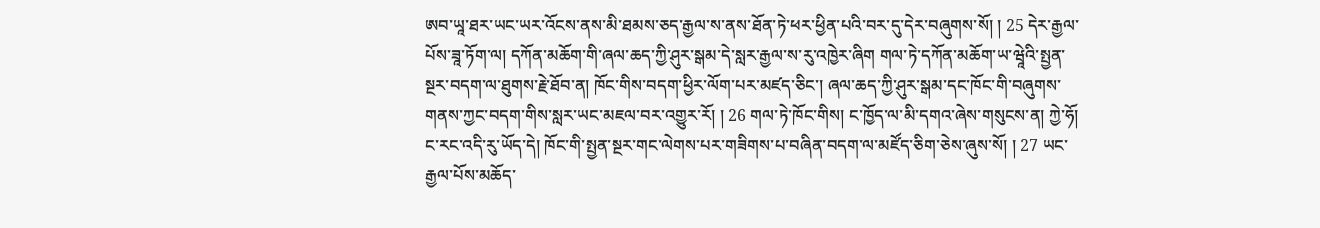ཨབ་ཡཱ་ཐར་ཡང་ཡར་འོངས་ནས་མི་ཐམས་ཅད་རྒྱལ་ས་ནས་ཐོན་ཏེ་ཕར་ཕྱིན་པའི་བར་དུ་དེར་བཞུགས་སོ། ། 25 དེར་རྒྱལ་པོས་ཟཱ་ཏོག་ལ། དཀོན་མཆོག་གི་ཞལ་ཆད་ཀྱི་ཤུར་སྒམ་དེ་སླར་རྒྱལ་ས་རུ་འཁྱེར་ཞིག གལ་ཏེ་དཀོན་མཆོག་ཡ་ཝཱེའི་སྤྱན་སྔར་བདག་ལ་ཐུགས་རྗེ་ཐོབ་ན། ཁོང་གིས་བདག་ཕྱིར་ལོག་པར་མཛད་ཅིང་། ཞལ་ཆད་ཀྱི་ཤུར་སྒམ་དང་ཁོང་གི་བཞུགས་གནས་ཀྱང་བདག་གིས་སླར་ཡང་མཇལ་བར་འགྱུར་རོ། ། 26 གལ་ཏེ་ཁོང་གིས། ང་ཁྱོད་ལ་མི་དགའ་ཞེས་གསུངས་ན། ཀྱེ་ཧོ། ང་རང་འདི་རུ་ཡོད་དེ། ཁོང་གི་སྤྱན་སྔར་གང་ལེགས་པར་གཟིགས་པ་བཞིན་བདག་ལ་མཛོད་ཅིག་ཅེས་ཞུས་སོ། ། 27 ཡང་རྒྱལ་པོས་མཆོད་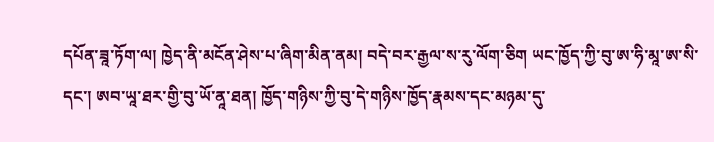དཔོན་ཟཱ་ཏོག་ལ། ཁྱེད་ནི་མངོན་ཤེས་པ་ཞིག་མིན་ནམ། བདེ་བར་རྒྱལ་ས་རུ་ལོག་ཅིག ཡང་ཁྱོད་ཀྱི་བུ་ཨ་ཧི་མཱ་ཨ་སི་དང་། ཨབ་ཡཱ་ཐར་གྱི་བུ་ཡོ་ནཱ་ཐན། ཁྱོད་གཉིས་ཀྱི་བུ་དེ་གཉིས་ཁྱོད་རྣམས་དང་མཉམ་དུ་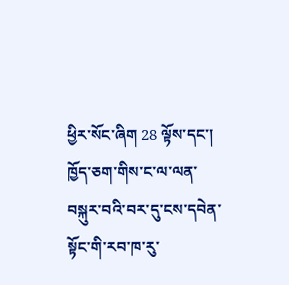ཕྱིར་སོང་ཞིག 28 ལྟོས་དང་། ཁྱོད་ཅག་གིས་ང་ལ་ལན་བསྐུར་བའི་བར་དུ་ངས་དབེན་སྟོང་གི་རབ་ཁ་རུ་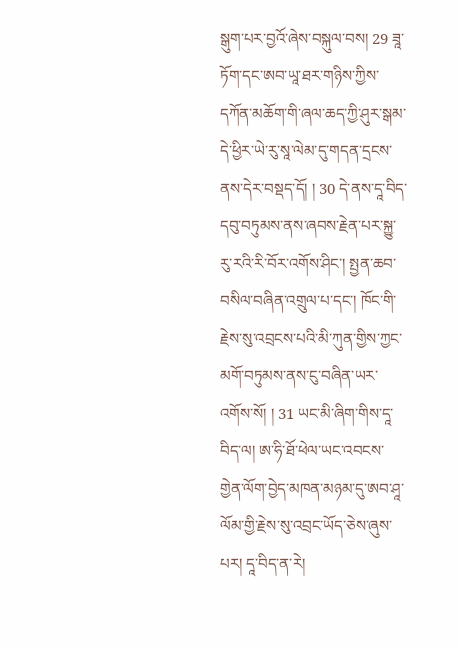སྒུག་པར་བྱའོ་ཞེས་བསྐུལ་བས། 29 ཟཱ་ཏོག་དང་ཨབ་ཡཱ་ཐར་གཉིས་ཀྱིས་དཀོན་མཆོག་གི་ཞལ་ཆད་ཀྱི་ཤུར་སྒམ་དེ་ཕྱིར་ཡེ་རུ་སཱ་ལེམ་དུ་གདན་དྲངས་ནས་དེར་བསྡད་དོ། ། 30 དེ་ནས་དཱ་བིད་དབུ་བཏུམས་ནས་ཞབས་རྗེན་པར་སྐྱུ་རུ་རའི་རི་བོར་འགོས་ཤིང་། སྤྱན་ཆབ་བསིལ་བཞིན་འགྲུལ་པ་དང་། ཁོང་གི་རྗེས་སུ་འབྲངས་པའི་མི་ཀུན་གྱིས་ཀྱང་མགོ་བཏུམས་ནས་ངུ་བཞིན་ཡར་འགོས་སོ། ། 31 ཡང་མི་ཞིག་གིས་དཱ་བིད་ལ། ཨ་ཧི་ཐོ་ཕེལ་ཡང་འབངས་གྱེན་ལོག་བྱེད་མཁན་མཉམ་དུ་ཨབ་ཤཱ་ལོམ་གྱི་རྗེས་སུ་འབྲང་ཡོད་ཅེས་ཞུས་པར། དཱ་བིད་ན་རེ།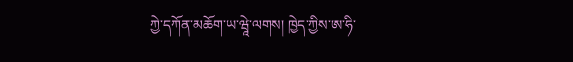ཀྱེ་དཀོན་མཆོག་ཡ་ཝཱེ་ལགས། ཁྱེད་ཀྱིས་ཨ་ཧི་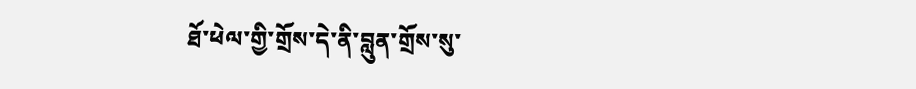ཐོ་ཕེལ་གྱི་གྲོས་དེ་ནི་བླུན་གྲོས་སུ་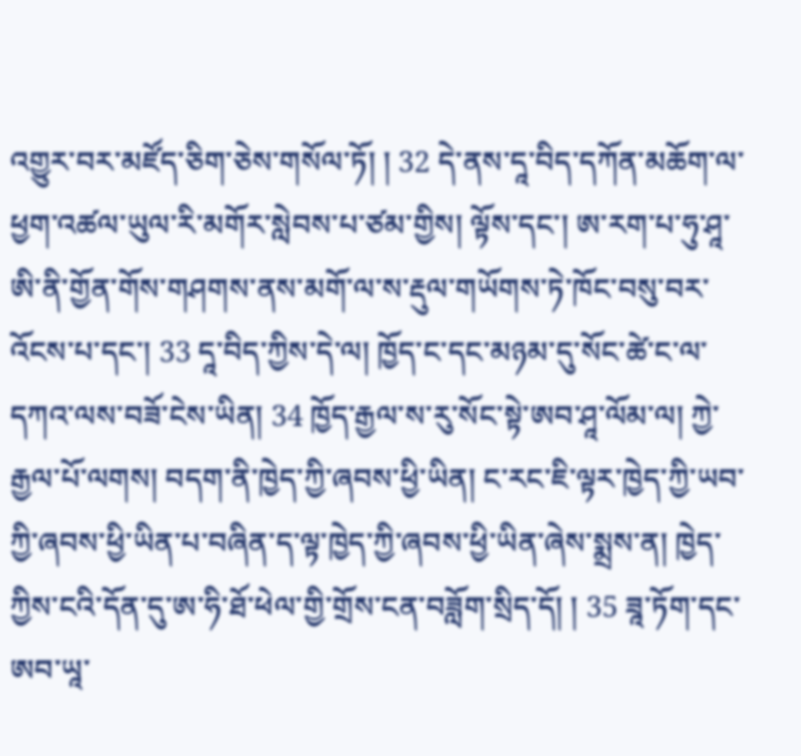འགྱུར་བར་མཛོད་ཅིག་ཅེས་གསོལ་ཏོ། ། 32 དེ་ནས་དཱ་བིད་དཀོན་མཆོག་ལ་ཕྱག་འཚལ་ཡུལ་རི་མགོར་སླེབས་པ་ཙམ་གྱིས། ལྟོས་དང་། ཨ་རག་པ་ཧུ་ཤཱ་ཨི་ནི་གྱོན་གོས་གཤགས་ནས་མགོ་ལ་ས་རྡུལ་གཡོགས་ཏེ་ཁོང་བསུ་བར་འོངས་པ་དང་། 33 དཱ་བིད་ཀྱིས་དེ་ལ། ཁྱོད་ང་དང་མཉམ་དུ་སོང་ཚེ་ང་ལ་དཀའ་ལས་བཟོ་ངེས་ཡིན། 34 ཁྱོད་རྒྱལ་ས་རུ་སོང་སྟེ་ཨབ་ཤཱ་ལོམ་ལ། ཀྱེ་རྒྱལ་པོ་ལགས། བདག་ནི་ཁྱེད་ཀྱི་ཞབས་ཕྱི་ཡིན། ང་རང་ཇི་ལྟར་ཁྱེད་ཀྱི་ཡབ་ཀྱི་ཞབས་ཕྱི་ཡིན་པ་བཞིན་ད་ལྟ་ཁྱེད་ཀྱི་ཞབས་ཕྱི་ཡིན་ཞེས་སྨྲས་ན། ཁྱེད་ཀྱིས་ངའི་དོན་དུ་ཨ་ཧི་ཐོ་ཕེལ་གྱི་གྲོས་ངན་བཟློག་སྲིད་དོ། ། 35 ཟཱ་ཏོག་དང་ཨབ་ཡཱ་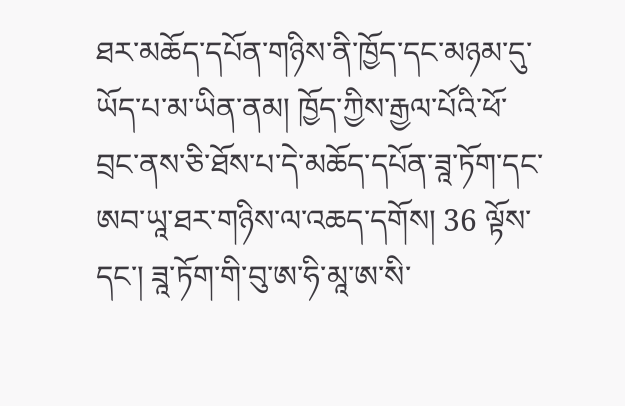ཐར་མཆོད་དཔོན་གཉིས་ནི་ཁྱོད་དང་མཉམ་དུ་ཡོད་པ་མ་ཡིན་ནམ། ཁྱོད་ཀྱིས་རྒྱལ་པོའི་ཕོ་བྲང་ནས་ཅི་ཐོས་པ་དེ་མཆོད་དཔོན་ཟཱ་ཏོག་དང་ཨབ་ཡཱ་ཐར་གཉིས་ལ་འཆད་དགོས། 36 ལྟོས་དང་། ཟཱ་ཏོག་གི་བུ་ཨ་ཧི་མཱ་ཨ་སི་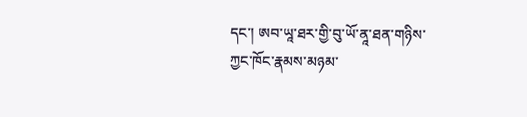དང་། ཨབ་ཡཱ་ཐར་གྱི་བུ་ཡོ་ནཱ་ཐན་གཉིས་ཀྱང་ཁོང་རྣམས་མཉམ་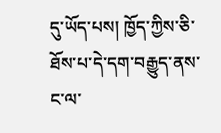དུ་ཡོད་པས། ཁྱོད་ཀྱིས་ཅི་ཐོས་པ་དེ་དག་བརྒྱུད་ནས་ང་ལ་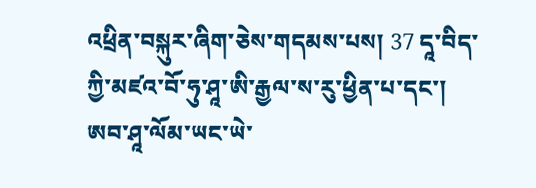འཕྲིན་བསྐུར་ཞིག་ཅེས་གདམས་པས། 37 དཱ་བིད་ཀྱི་མཛའ་བོ་ཧུ་ཤཱ་ཨི་རྒྱལ་ས་རུ་ཕྱིན་པ་དང་། ཨབ་ཤཱ་ལོམ་ཡང་ཡེ་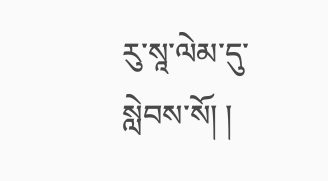རུ་སཱ་ལེམ་དུ་སླེབས་སོ། །